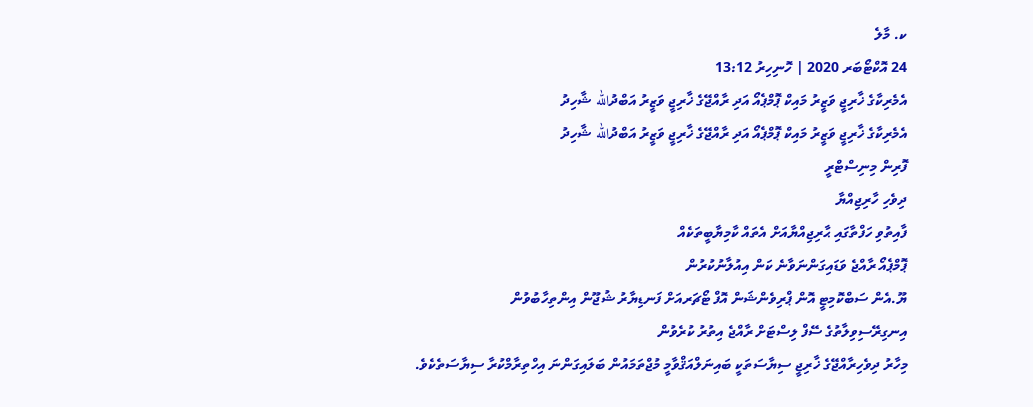ކ. މާލެ
24 އޮކްޓޯބަރ 2020 | ހޮނިހިރު 13:12
އެމެރިކާގެ ޚާރިޖީ ވަޒީރު މައިކް ޕޮމްޕެއޯ އަދި ރާއްޖޭގެ ޚާރިޖީ ވަޒީރު އަބްދުالله ޝާހިދު
އެމެރިކާގެ ޚާރިޖީ ވަޒީރު މައިކް ޕޮމްޕެއޯ އަދި ރާއްޖޭގެ ޚާރިޖީ ވަޒީރު އަބްދުالله ޝާހިދު
ފޮރިން މިނިސްޓްރީ
ދިވެހި ހާރިޖިއްޔާ
ފާއިތުވި ހަފްތާގައި ޙާރިޖިއްޔާއަށް އެތައް ކާމިޔާބީތަކެއް
ޕޮމްޕެއޯ ރާއްޖެ ވަޑައިގަންނަވާނެ ކަން އިއުލާނުކުރުން
ޔޫ.އެން ސަބްކޮމިޓީ އޮން ޕްރިވެންޝަން އޮފް ޓޯޗަރއަށް ފަނޑިޔާރު ޝުޖޫން އިންތިހާބުވުން
އިނގިރޭސިވިލާތުގެ ސޭފް ލިސްޓަށް ރާއްޖެ އިތުރު ކުރެވުން
މިހާރު ދިވެހިރާއްޖޭގެ ޚާރިޖީ ސިޔާސަތަކީ ބައިނަލްއަޤްވާމީ މުޖްތަމައުން ބަލައިގަންނަ އިހްތިރާމްކުރާ ސިޔާސަތެކެވެ.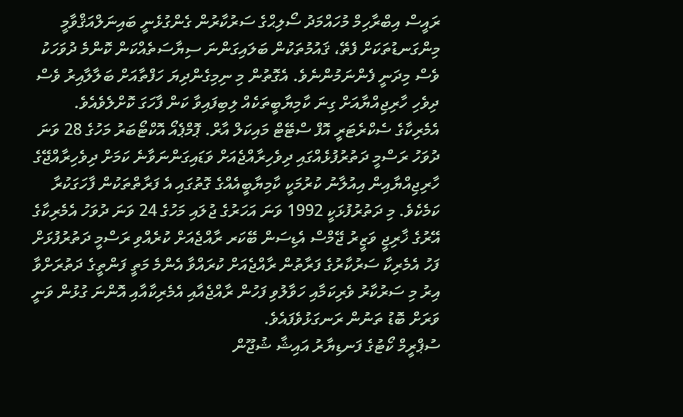ރައީސް އިބްރާހިމް މުހައްމަދު ސޯލިޙްގެ ސަރުކާރުން ގެންގުޅެނީ ބައިނަލްއަޤްވާމީ މިންގަނޑުތަކަށް ފެތޭ، ޤައުމުތަކުން ބަލައިގަންނަ ސިޔާސަތެއްކަން ކޮންމެ ދުވަހަކު ވެސް މިދަނީ ފެންނަމުންނެވެ. އެގޮތުން މި ނިމިގެންދިޔަ ހަފްތާއަށް ބަލާލާއިރު ވެސް ދިވެހި ހާރިޖިއްޔާއަށް ގިނަ ކާމިޔާބީތަކެއް ލިބިފައިވާ ކަން ފާހަގަ ކޮށްލެވެއެވެ.
އެމެރިކާގެ ސެކްރެޓަރީ އޮފް ސްޓޭޓް މައިކަލް އާރް. ޕޮމްޕެއޯ އޮކްޓޯބަރު މަހުގެ 28 ވަނަ ދުވަހު ރަސްމީ ދަތުރުފުޅެއްގައި ދިވެހިރާއްޖެއަށް ވަޑައިގަންނަވާނެ ކަމަށް ދިވެހިރާއްޖޭގެ ހާރިޖިއްޔާއިން އިއުލާނު ކުރުމަކީ ކާމިޔާބީއެއްގެ ގޮތުގައި އެ ފަރާތްތަކުން ފާހަގަކުރާ ކަމެކެވެ. މި ދަތުރުފުޅަކީ 1992 ވަނަ އަހަރުގެ ޖުލައި މަހުގެ 24 ވަނަ ދުވަހު އެމެރިކާގެ އޭރުގެ ޚާރިޖީ ވަޒީރު ޖޭމްސް އެޑިސަން ބޭކަރ ރާއްޖެއަށް ކުރެއްވި ރަސްމީ ދަތުރުފުޅަށް ފަހު އެމެރިކާ ސަރުކާރުގެ ފަރާތުން ރާއްޖެއަށް ކުރައްވާ އެންމެ މަތީ ފަންތީގެ ދަތުރަށްވާ އިރު މި ސަރުކާރު ވެރިކަމާއި ހަވާލުވި ފަހުން ރާއްޖެއާއި އެމެރިކާއާއި އޮންނަ ގުޅުން ވަނީ ވަރަށް ބޮޑު ތަނުން ރަނގަޅުވެފައެވެ.
ސުޕްރީމް ކޯޓުގެ ފަނޑިޔާރު އައިޝާ ޝުޖޫން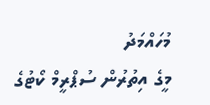މުހައްމަދު
މީގެ އިތުރުން ސުޕްރީމް ކޯޓުގެ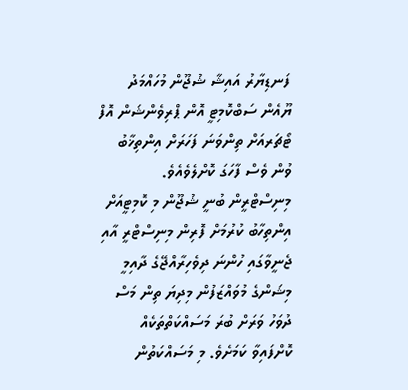ފަނޑިޔާރު އައިޝާ ޝުޖޫން މުހައްމަދު ޔޫއެން ސަބްކޮމިޓީ އޮން ޕްރިވެންޝަން އޮފް ޓޯޗަރއަށް ތިންވަނަ ފަހަރަށް އިންތިޚާބު ވުން ވެސް ފާހަގަ ކޮށްލެވެއެވެ. މިނިސްޓްރީން ބުނީ ޝުޖޫން މި ކޮމިޓީއަށް އިންތިހާބު ކުރުމަށް ފޮރިން މިނިސްޓްރީ އާއި ޖެނީވާގައި ހުންނަ ދިވެހިރާއްޖޭގެ ދާއިމީ މިޝަންގެ މުވައްޒަފުން މިދިޔަ ތިން މަސް ދުވަހު ވަރަށް ބުރަ މަސައްކަތްތަކެއް ކޮށްފައިވާ ކަމަށެވެ. މި މަސައްކަތުން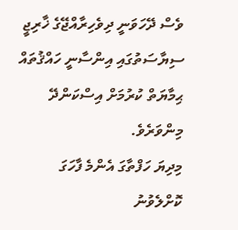ވެސް ދޭހަވަނީ ދިވެހިރާއްޖޭގެ ޚާރިޖީ ސިޔާސަތުގައި އިންސާނީ ހައްޤުތައް ޙިމާޔަތް ކުރުމަށް އިސްކަންދޭ މިންވަރެވެ.
މިދިޔަ ހަފްތާގަ އެންމެ ފާހަގަ ކޮށްލެވުނު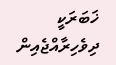ޚަބަރަކީ ދިވެހިރާއްޖެއިން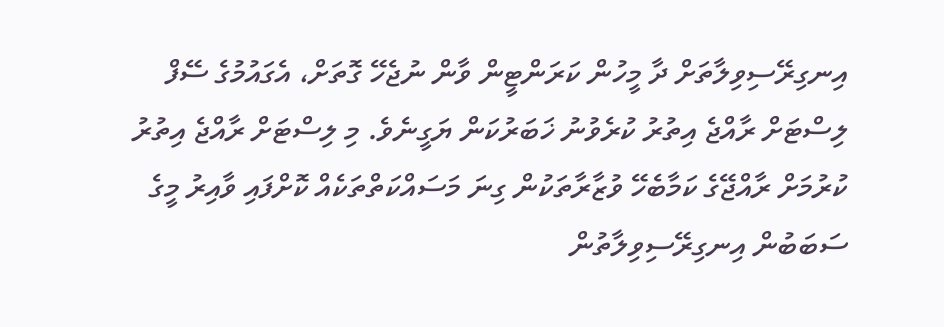އިނގިރޭސިވިލާތަށް ދާ މީހުން ކަރަންޓީން ވާން ނުޖެހޭ ގޮތަށް، އެގައުމުގެ ސޭފް ލިސްޓަށް ރާއްޖެ އިތުރު ކުރެވުނު ޚަބަރުކަން ޔަގީނެވެ. މި ލިސްޓަށް ރާއްޖެ އިތުރު ކުރުމަށް ރާއްޖޭގެ ކަމާބެހޭ ވުޒާރާތަކުން ގިނަ މަސައްކަތްތަކެއް ކޮށްފައި ވާއިރު މީގެ ސަބަބުން އިނގިރޭސިވިލާތުން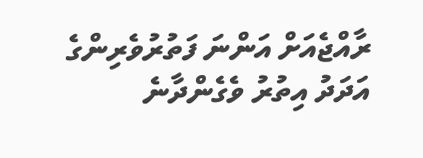ރާއްޖެއަށް އަންނަ ފަތުރުވެރިންގެ އަދަދު އިތުރު ވެގެންދާނެ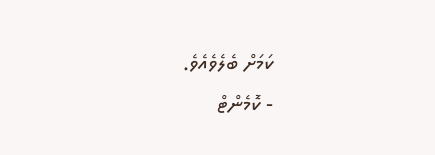ކަމަށް ބެލެވެއެވެ.
- ކޮމެންޓް